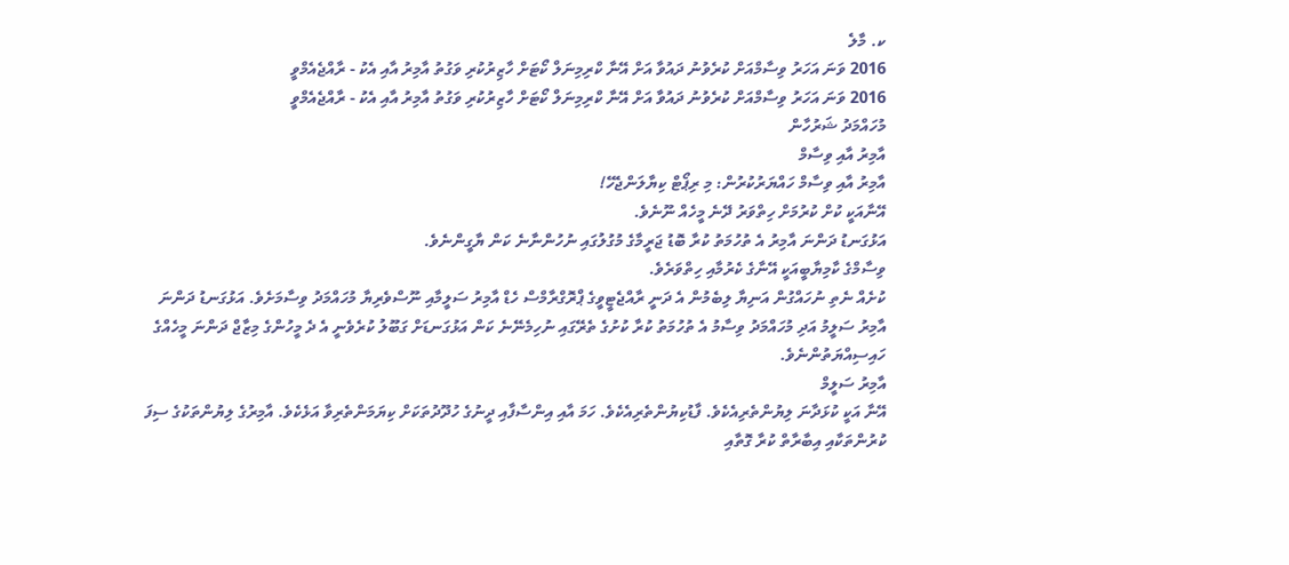ކ. މާލެ
2016 ވަނަ އަހަރު ވިސާމްއަށް ކުރެވުނު ދައުވާ އަށް އޭނާ ކްރިމިނަލް ކޯޓަށް ހާޒިރުކުރި ވަގުތު އާމިރު އާއި އެކު - ރާއްޖެއެމްވީ
2016 ވަނަ އަހަރު ވިސާމްއަށް ކުރެވުނު ދައުވާ އަށް އޭނާ ކްރިމިނަލް ކޯޓަށް ހާޒިރުކުރި ވަގުތު އާމިރު އާއި އެކު - ރާއްޖެއެމްވީ
މުހައްމަދު ޝަރުހާން
އާމިރު އާއި ވިސާމް
އާމިރު އާއި ވިސާމް ހައްޔަރުކުރުން: މި ރިޕޯޓް ކިޔާލަންޖެހޭ!
އޭނާއަކީ ކުށް ކުރުމަށް ހިތްވަރު ދޭނެ މީހެއް ނޫނެވެ.
އަޅުގަނޑު ދަންނަ އާމިރު އެ ތުހުމަތު ކުރާ ބޮޑު ޖަރީމާގެ މުގުލުގައި ނުހުންނާނެ ކަން ޔާގީންނެވެ.
ވިސާމްގެ ކާމިޔާބީއަކީ އޭނާގެ ކެރުމާއި ހިތްވަރެވެ.
ކުށެއް ނެތި ނުހައްގުން އަނިޔާ ލިބެމުން އެ ދަނީ ރާއްޖެޓީވީގެ ޕްރޮގްރާމްސް ހެޑް އާމިރު ސަލީމާއި ނޫސްވެރިޔާ މުހައްމަދު ވިސާމަށެވެ. އަޅުގަނޑު ދަންނަ އާމިރު ސަލީމު އަދި މުހައްމަދު ވިސާމު އެ ތުހުމަތު ކުރާ ކުށުގެ ތެރޭގައި ނުހިމެނޭނެ ކަން އަޅުގަނޑަށް ގަބޫލު ކުރެވެނީ އެ ދެ މީހުންގެ މިޒާޖް ދަންނަ މީހެއްގެ ހައިސިއްޔަތުންނެވެ.
އާމިރު ސަލީމް
އޭނާ އަކީ ކުޅަދާނަ ލިޔުންތެރިއެކެވެ. ފާޑުކިޔުންތެރިއެކެވެ. ހަމަ އާއި އިންސާފާއި ދީނުގެ ހުދޫދުތަކަށް ކިޔަމަންތެރިވާ އަޅެކެވެ. އާމިރުގެ ލިޔުންތަކުގެ ސިފަ ކުރުންތަކާއި އިބާރާތް ކުރާ ގޮތާއި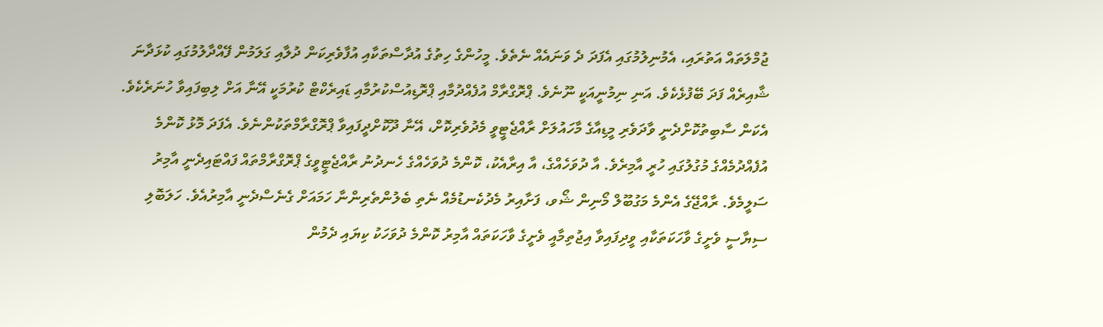ޖުމްލަތައް އަތުރައި، އެމުނިލުމުގައި އެފަދަ ދެ ވަނައެއް ނެތެވެ. މީހުންގެ ހިތުގެ އުދާސްތަކާއި އުފާވެރިކަން ދުލާއި ގަލަމުން ފޭއްދާލުމުގައި ކުޅަދާނަ ޝާއިރެއް ފަދަ ބޭފުޅެކެވެ. އަނި ނިމުނީއަކީ ނޫނެވެ. ޕްރޮގްރާމް އުފެއްދުމާއި ޕްރޮޑިއުސްކުރުމާއި ޑައިރެކްޓް ކުރުމަކީ އޭނާ އަށް ލިބިފައިވާ ހުނަރެކެވެ. އެކަން ސާބިތުކޮށްދެނީ ވާދަވެރި މީޑިއާގެ މާހައުލަށް ރާއްޖެޓީވީ މެދުވެރިކޮށް، އޭނާ ދޫކޮށްދީފައިވާ ޕްރޮގްރާމްތަކުންނެވެ. އެފަދަ މޮޅު ކޮންމެ އުފެއްދުމެއްގެ މުގުލުގައި ހުރީ އާމިރެވެ. އާ ދުވަހެއްގެ، އާ އިރާއެކު، ކޮންމެ ދުވަހެއްގެ ހެނދުނު ރާއްޖެޓީވީގެ ޕްރޮގްރާމްތައް ފައްޓައިދެނީ އާމިރު ސަލީމެވެ. ރާއްޖޭގެ އެންމެ މަގުބޫލް މޯނިން ޝޯވ، ފަށާއިރު މެދުކެނޑުމެއް ނެތި ބެލުންތެރިންނާ ހަމައަށް ގެނެސްދެނީ އާމިރުއެވެ. ހަލަބޮލި ސިޔާސީ ވެށީގެ ވާހަކަތަކާއި ވީދިފައިވާ އިޖުތިމާއީ ވެށީގެ ވާހަކަތައް އާމިރު ކޮންމެ ދުވަހަކު ކިޔައި ދެމުން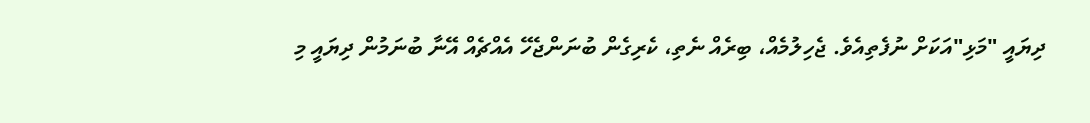ދިޔައީ "މަޅި"އަކަށް ނުފެތިއެވެ. ޖެހިލުމެއް، ބިރެއް ނެތި، ކެރިގެން ބުނަންޖެހޭ އެއްޗެއް އޭނާ ބުނަމުން ދިޔައީ މި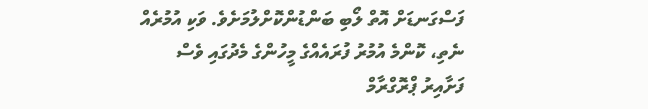ފަސްގަނޑަށް އޮތް ލޯބި ބަންޑުންކޮށްލުމަށެވެ. ވަކި އުމުރެއް ނެތި، ކޮންމެ އުމުރު ފުރައެއްގެ މީހުންގެ މެދުގައި ވެސް ފަށާއިރު ޕްރޮގްރާމް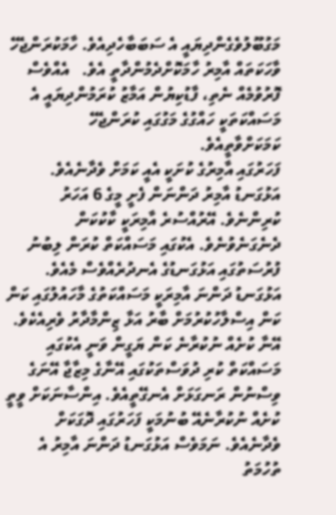މަގުބޫލުވެގެންދިޔައީ އެ ސަބަބާހެދިއެވެ. ހާމަކުރަންޖެހޭ ވާހަކަތައް އާމިރު ހާމަކޮށްދެމުންދާތީ އެވެ.   އެއްވެސް ފޮރުވުމެއް ނެތި، ފާޑުކިޔުން އަމާޒު ކުރަމުންދިޔައީ އެ މަސައްކަތަކީ ހައްގުގެ މަގުގައި ކުރަންޖެހޭ ކަމަކަށްވާތީއެވެ.
ފަހަރުގައި އާމިރުގެ ކުށަކީ އެއީ ކަމަށް ވެދާނެއެވެ. އަޅުގަނޑު އާމިރު ދަންނަން ފެށީ މީގެ 6 އަހަރު ކުރިންނެވެ. އޭރުއްސުރެ އާމިރަކީ ކާކުކަން ދެނެގަނެވުނެވެ. އެކުގައި މަސައްކަތް ކުރަން ލިބުނު ފުރުސަތުގައި އަޅުގަނޑުގެ އެނދުރެއްވެސް މެއެވެ. އަޅުގަނޑު ދަންނަ އާމިރަކީ މަސައްކަތުގެ މާހައުލުގައި ކަން ކަން އިސްލާހުކުރުމަށް ބާރު އަޅާ ޒިންމާދާރު ވެރިއެކެވެ. އޭނާ ކުށެއް ނުކުރާނެ ކަން ޔަގީން ވަނީ އެކުގައި މަސައްކަތް ކުރި ދުވަސްތަކުގައި އޭނާގެ މިޒާޖާ އޭނަގެ ވިސްނުން ރަނގަޅަށް އެނގޭތީއެވެ. އިންސާނަކަށް ވީތީ ކުށެއް ނުކުރާނެއޭ ބުނުމަކީ ފަހަރުގައި ދޮގަކަށް ވެދާނެއެވެ. ނަމަވެސް އަޅުގަނޑު ދަންނަ އާމިރު އެ ތުހުމަތު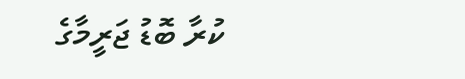ކުރާ ބޮޑު ޖަރީމާގެ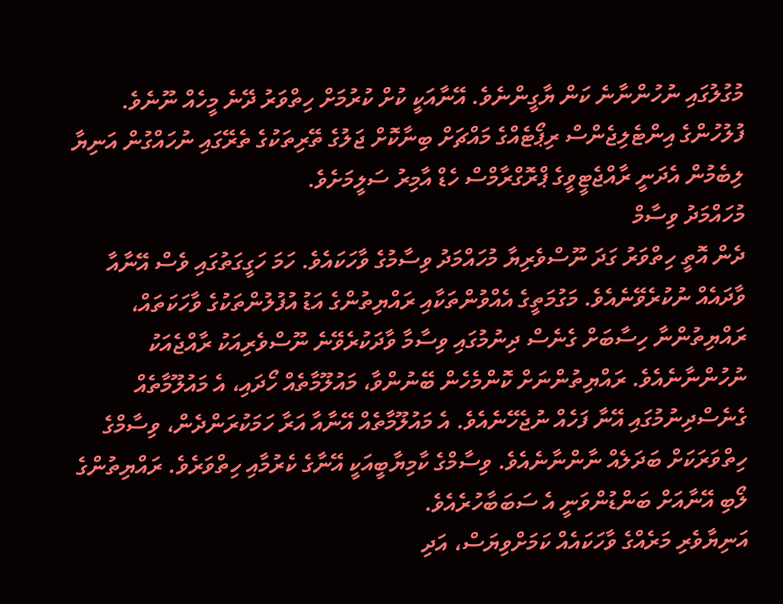މުގުލުގައި ނުހުންނާނެ ކަން ޔާގީންނެވެ. އޭނާއަކީ ކުށް ކުރުމަށް ހިތްވަރު ދޭނެ މީހެއް ނޫނެވެ. ފުލުހުންގެ އިންޓެލިޖެންސް ރިޕޯޓެއްގެ މައްޗަށް ބިނާކޮށް ޖަލުގެ ތޭރިތަކުގެ ތެރޭގައި ނުހައްގުން އަނިޔާ ލިބެމުން އެދަނީ ރާއްޖެޓީވީގެ ޕްރޮގްރާމްސް ހެޑް އާމިރު ސަލީމަށެވެ.
މުހައްމަދު ވިސާމް
ދެން އޮތީ ހިތްވަރު ގަދަ ނޫސްވެރިޔާ މުހައްމަދު ވިސާމުގެ ވާހަކައެވެ. ހަމަ ހަގީގަތުގައި ވެސް އޭނާއާ ވާދައެއް ނުކުރެވޭނެއެވެ. މަގުމަތީގެ އެއްވުންތަކާއި ރައްޔިތުންގެ އަޑު އުފުލުންތަކުގެ ވާހަކަތައް، ރައްޔިތުންނާ ހިސާބަށް ގެނެސް ދިނުމުގައި ވިސާމާ ވާދަކުރެވޭނެ ނޫސްވެރިއަކު ރާއްޖެއަކު ނުހުންނާނެއެވެ. ރައްޔިތުންނަށް ކޮންމެހެން ބޭނުންވާ، މައުލޫމާތެއް ހޯދައި، އެ މައުލޫމާތެއް ގެނެސްދިނުމުގައި އޭނާ ފަހެއް ނުޖެހޭނެއެވެ. އެ މައުލޫމާތެއް އޭނާއާ އަރާ ހަމަކުރަންދެން، ވިސާމްގެ ހިތްވަރަކަށް ބަދަލެއް ނާންނާނެއެވެ. ވިސާމްގެ ކާމިޔާބީއަކީ އޭނާގެ ކެރުމާއި ހިތްވަރެވެ. ރައްޔިތުންގެ ލޯބި އޭނާއަށް ބަންޑުންވަނީ އެ ސަބަބާހުރެއެވެ.
އަނިޔާވެރި މަރެއްގެ ވާހަކައެއް ކަމަށްވިޔަސް، އަދި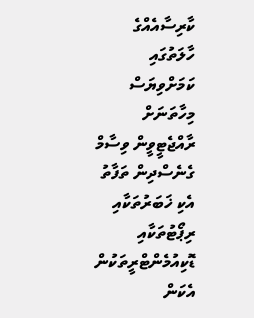ކާރިސާއެއްގެ ހާލަތުގައި ކަމަށްވިޔަސް މިހާތަނަށް ރާއްޖެޓީވީން ވިސާމް ގެނެސްދިން ތަފާތު އެކި ޚަބަރުތަކާއި ރިޕޯޓުތަކާއި ޑޮކިއުމެންޓްރީތަކުން އެކަން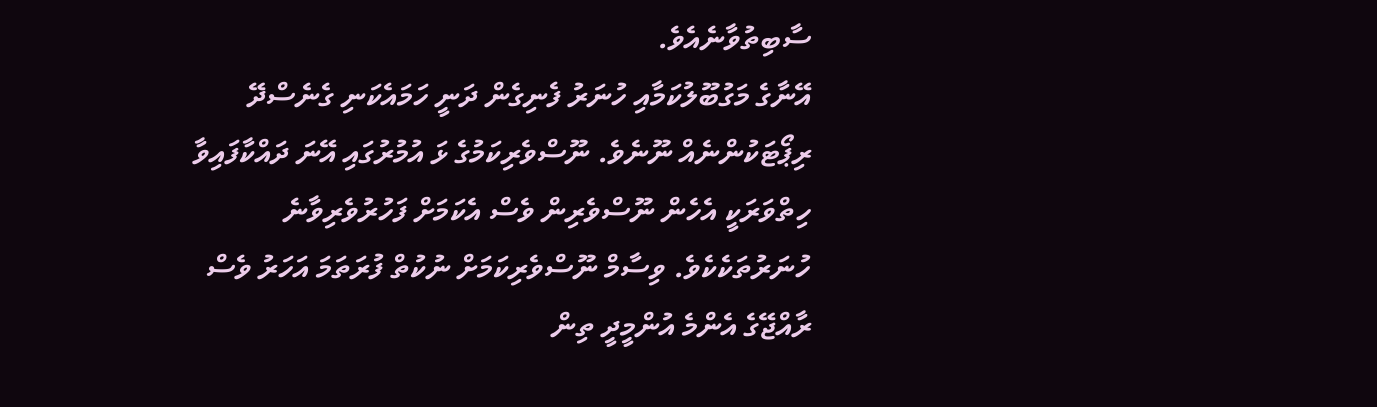ސާބިތުވާނެއެވެ.
އޭނާގެ މަގުބޫލުކަމާއި ހުނަރު ފެނިގެން ދަނީ ހަމައެކަނި ގެނެސްދޭ ރިޕޯޓަކުންނެއް ނޫނެވެ. ނޫސްވެރިކަމުގެ ޅަ އުމުރުގައި އޭނަ ދައްކާފައިވާ ހިތްވަރަކީ އެހެން ނޫސްވެރިން ވެސް އެކަމަށް ފަހުރުވެރިވާނެ ހުނަރުތަކެކެވެ. ވިސާމް ނޫސްވެރިކަމަށް ނުކުތް ފުރަތަމަ އަހަރު ވެސް ރާއްޖޭގެ އެންމެ އުންމީދީ ތިން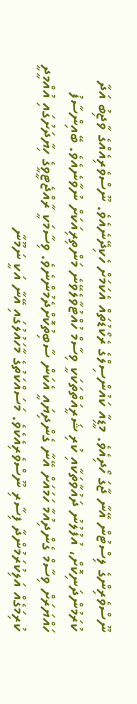ނޫސްވެރިންގެ ލިސްޓުން އޭނާ ޖާގަ ހޯދިއެވެ. މީޑިއާ ކައުންސިލްގެ ރެކޯޑުތައް އެކަމަށް ހެކިދޭނެއެވެ. ނޫސްވެރިއެއްގެ ވާޖިބު އަދާ ކުރަމުންދަނިކޮށް، އުފުލުނު ދައުވާތަކާއި ކުރި ޝަރީއަތްތަކަކީ ވިސާމް ހުއްޓުވާލެވޭނެ މަންތިރިއަކަށް ނުވާނެއެވެ. ބޭއިންސާފު ހައްޔަރަށް ވިސާމް ގެންދިއުމާ ހަމައަށް އޭނާ ގެންދިޔައީ އެކަން ސާބިތުކޮށްދެމުންނެވެ. ވިސާމަކީ ރާއްޖެޓީވީގެ ހިޔާދަށުގައި އުއްމީދީ ކުރިމަގެއް އަލިކުރަމުންދާ ފިސާރި ނޫސްވެރިއެކެވެ. މަސައްކަތުގެ މާހައުލުގައި އޭނާ އަކީ ނަމޫނާ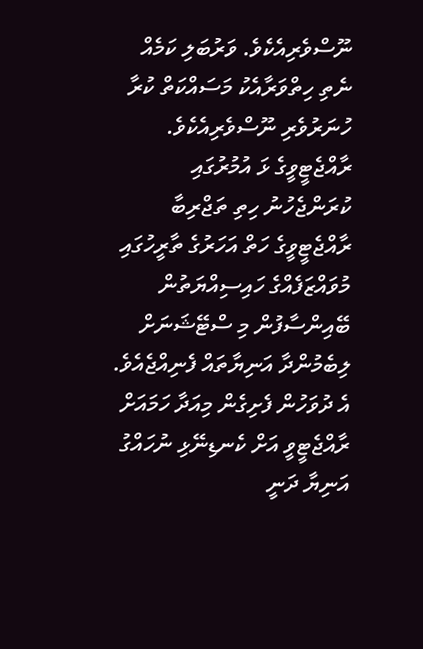ނޫސްވެރިއެކެވެ. ވަރުބަލި ކަމެއް ނެތި ހިތްވަރާއެކު މަސައްކަތް ކުރާ ހުނަރުވެރި ނޫސްވެރިއެކެވެ.
ރާއްޖެޓީވީގެ ޅަ އުމުރުގައި ކުރަންޖެހުނު ހިތި ތަޖްރިބާ
ރާއްޖެޓީވީގެ ހަތް އަހަރުގެ ތާރީހުގައި މުވައްޒަފެއްގެ ހައިސިއްޔަތުން ބޭއިންސާފުން މި ސްޓޭޝަނަށް ލިބެމުންދާ އަނިޔާތައް ފެނިއްޖެއެވެ. އެ ދުވަހުން ފެށިގެން މިއަދާ ހަމައަށް ރާއްޖެޓީވީ އަށް ކެނޑިނޭޅި ނުހައްގު އަނިޔާ ދަނީ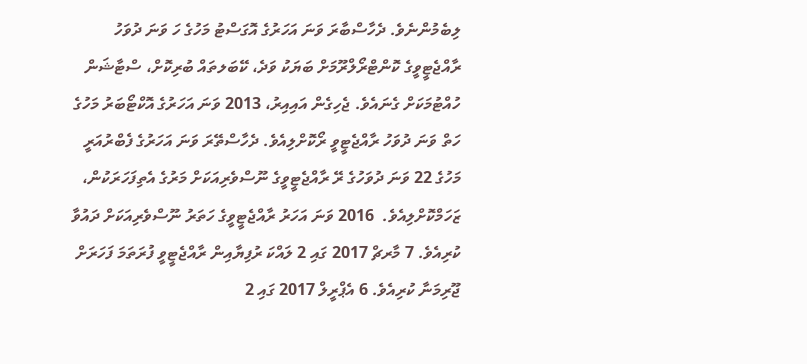ލިބެމުންނެވެ. ދެހާސްބާރަ ވަނަ އަހަރުގެ އޮގަސްޓު މަހުގެ ހަ ވަނަ ދުވަހު ރާއްޖެޓީވީގެ ކޮންޓްރޯލްރޫމަށް ބަޔަކު ވަދެ، ކޭބަލތައް ބުރިކޮށް، ސްޓާޝަން ހުއްޓުމަކަށް ގެނައެވެ. ޖެހިގެން އައިއިރު، 2013 ވަނަ އަހަރުގެ އޮކްޓޯބަރު މަހުގެ ހަތް ވަނަ ދުވަހު ރާއްޖެޓީވީ ރޯކޮށްލިއެވެ. ދެހާސްތޭރަ ވަނަ އަހަރުގެ ފެބްރުއަރީ މަހުގެ 22 ވަނަ ދުވަހުގެ ރޭ ރާއްޖެޓީވީގެ ނޫސްވެރިއަކަށް މަރުގެ އެތިފަހަރަކުން، ޒަހަމްކޮށްލިއެވެ.  2016 ވަނަ އަހަރު ރާއްޖެޓީވީގެ ހަތަރު ނޫސްވެރިއަކަށް ދައުވާ ކުރިއެވެ. 7 މާރޗް 2017 ގައި 2 ލައްކަ ރުފިޔާއިން ރާއްޖެޓީވީ ފުރަތަމަ ފަހަރަށް ޖޫރިމަނާ ކުރިއެވެ. 6 އެޕްރީލް 2017 ގައި 2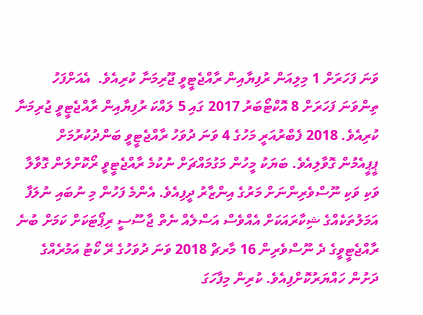ވަނަ ފަހަރަށް 1 މިލިއަން ރުފިޔާއިން ރާއްޖެޓީވީ ޖޫރިމަނާ ކުރިއެވެ.  އެއަށްފަހު ތިންވަނަ ފަހަރަށް 8 އޮކްޓޯބަރު 2017 ގައި 5 ލައްކަ ރުފިޔާއިން ރާއްޖެޓީވީ ޖުރިމަނާ ކުރިއެވެ. 2018 ފެބްރުއަރީ މަހުގެ 4 ވަނަ ދުވަހު ރާއްޖެޓީވީ ބަންދުކުރުމަށް ޕީޕީއެމުން ގޮވާލިއެވެ. ބަޔަކު މީހުން މަގުމައްޗަށް ނުކުމެ ރާއްޖެޓީވީ ރޯކޮށްލަން ގޮވާލާ ވަކި ވަކި ނޫސްވެރިންނަށް މަރުގެ އިންޒާރު ދީފިއެވެ. އެންމެ ފަހުން މި ނުބައި ނުލަފާ އަމަލުތަކެއްގެ ޝިކާރައަކަށް އެއްވެސް އަސްލެއް ނެތް ޖާސޫސީ ރިޕޯޓަކަށް ކަމަށް ބުނެ ރާއްޖެޓީވީގެ ދެ ނޫސްވެރިން 16 މާރޗް 2018 ވަނަ ދުވަހުގެ ރޭ ކޯޓު އަމުރެއްގެ ދަށުން ހައްޔަރުކޮށްފިއެވެ. ކުރިން މިފާހަގަ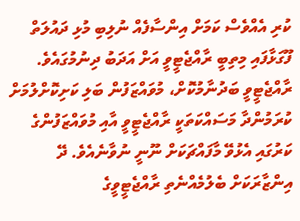ކުރި އެއްވެސް ކަމަށް އިންސާފެއް ނުލިބި މުޅި ދައުލަތް ފޫގަޅާފައި މިތިބީ ރާއްޖެޓީވީ އަށް އަދަބު ދިނުމުގައެވެ. ރާއްޖެޓީވީ ބަދުނާމުކޮށް، މުވައްޒަފުން ބަލި ކަށިކޮށްލުމަށް ކުރަމުންދާ މަސައްކަތަކީ ރާއްޖެޓީވީ އާއި މުވައްޒަފުންގެ ކަރުގައި އެޅުވޭ މާފައްޗަކަށް ނޫނީ ނުވާނެއެވެ. ދޭ އިންޒާރަކަށް ބެލުމެއްނެތި ރާއްޖެޓީވީގެ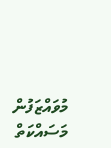މުވައްޒަފުން މަސައްކަތް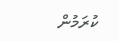ކުރަމުން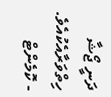ދަނީ ޖޯޝާ ހިތްވަރާއެކުއެވެ.
- ކޮމެންޓް